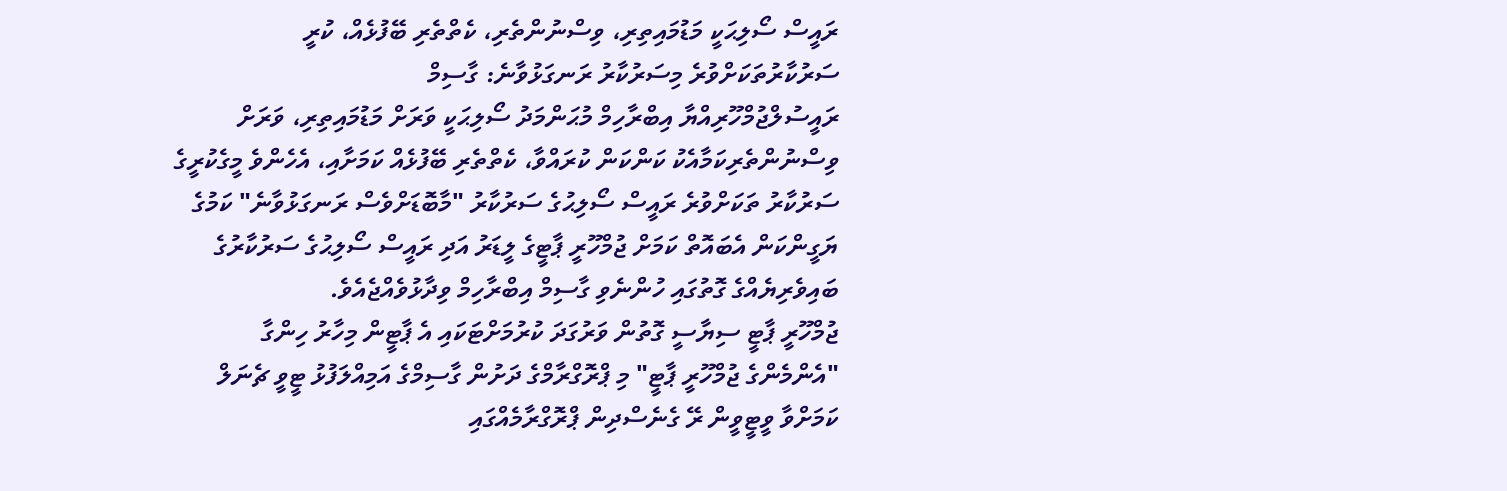ރައީސް ސޯލިޙަކީ މަޑުމައިތިރި، ވިސްނުންތެރި، ކެތްތެރި ބޭފުޅެއް، ކުރީ ސަރުކާރުތަކަށްވުރެ މިސަރުކާރު ރަނގަޅުވާނެ: ގާސިމް
ރައީސުލްޖުމްހޫރިއްޔާ އިބްރާހިމް މުޙަންމަދު ސޯލިޙަކީ ވަރަށް މަޑުމައިތިރި، ވަރަށް ވިސްނުންތެރިކަމާއެކު ކަންކަން ކުރައްވާ، ކެތްތެރި ބޭފުޅެއް ކަމަށާއި، އެހެންވެ މީގެކުރީގެ ސަރުކާރު ތަކަށްވުރެ ރައީސް ސޯލިޙުގެ ސަރުކާރު "މާބޮޑަށްވެސް ރަނގަޅުވާނެ" ކަމުގެ ޔަގީންކަން އެބައޮތް ކަމަށް ޖުމްހޫރީ ޕާޓީގެ ލީޑަރު އަދި ރައީސް ސޯލިޙުގެ ސަރުކާރުގެ ބައިވެރިޔެއްގެ ގޮތުގައި ހުންނެވި ގާސިމް އިބްރާހިމް ވިދާޅުވެއްޖެއެވެ.
ޖުމްހޫރީ ޕާޓީ ސިޔާސީ ގޮތުން ވަރުގަދަ ކުރުމަށްޓަކައި އެ ޕާޓީން މިހާރު ހިންގާ "އެންމެންގެ ޖުމްހޫރީ ޕާޓީ" މި ޕްރޮގްރާމްގެ ދަށުން ގާސިމްގެ އަމިއްލަފުޅު ޓީވީ ޗެނަލް ކަމަށްވާ ވީޓީވީން ރޭ ގެނެސްދިން ޕްރޮގްރާމެއްގައި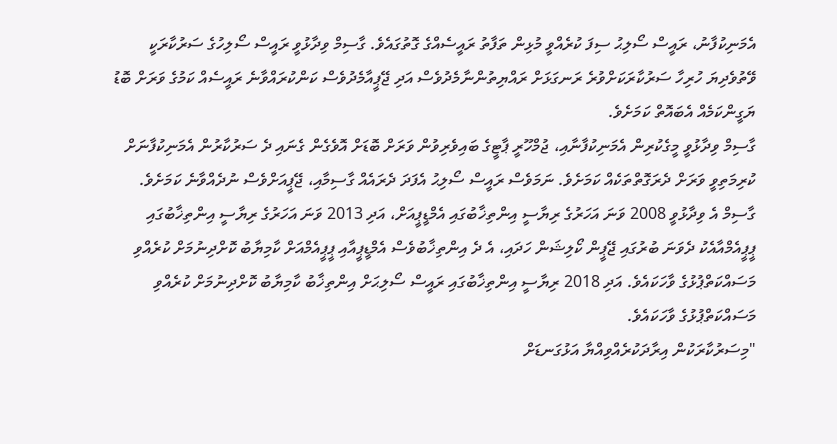އެމަނިކުފާނު، ރައީސް ސޯލިޙު ސިފަ ކުރެއްވީ މުޅިން ތަފާތު ރައީސެއްގެ ގޮތުގައެވެ. ގާސިމް ވިދާޅުވީ ރައީސް ސޯލިހުގެ ސަރުކާރަކީ ވޭތުވެދިޔަ ހުރިހާ ސަރުކާރަކަށްވުރެ ރަނގަޅަށް ރައްޔިތުންނާމެދުވެސް އަދި ޖޭޕީއާމެދުވެސް ކަންކުރައްވާނެ ރައީސެއް ކަމުގެ ވަރަށް ބޮޑު ޔަގީންކަމެއް އެބައޮތް ކަމަށެވެ.
ގާސިމް ވިދާޅުވީ މީގެކުރިން އެމަނިކުފާނާއި، ޖުމްހޫރީ ޕާޓީގެ ބައިވެރިވުން ވަރަށް ބޮޑަށް އޮވެގެން ގެނައި ދެ ސަރުކާރުން އެމަނިކުފާނަށް ކުރިމަތިވީ ވަރަށް ދެރަގޮތްތަކެއް ކަމަށެވެ. ނަމަވެސް ރައީސް ސޯލިޙު އެފަދަ ދެރައެއް ގާސިމާއި، ޖޭޕީއަށްވެސް ނުދެއްވާނެ ކަމަށެވެ. ގާސިމް އެ ވިދާޅުވީ 2008 ވަނަ އަހަރުގެ ރިޔާސީ އިންތިޚާބުގައި އެމްޑީޕީއަށް، އަދި 2013 ވަނަ އަހަރުގެ ރިޔާސީ އިންތިޚާބުގައި ޕީޕީއެމްއާއެކު ދެވަނަ ބުރުގައި ޖޭޕީން ކޯލިޝަން ހަދައި، އެ ދެ އިންތިޚާބުވެސް އެމްޑީޕީއާއި ޕީޕީއެމްއަށް ކާމިޔާބު ކޮށްދިނުމަށް ކުރެއްވި މަސައްކަތްޕުޅުގެ ވާހަކައެވެ. އަދި 2018 ރިޔާސީ އިންތިޚާބުގައި ރައީސް ސޯލިޙަށް އިންތިޚާބު ކާމިޔާބު ކޮށްދިނުމަށް ކުރެއްވި މަސައްކަތްޕުޅުގެ ވާހަކައެވެ.
"މިސަރުކާރަކުން އިރާދަކުރެއްވިއްޔާ އަޅުގަނޑަށް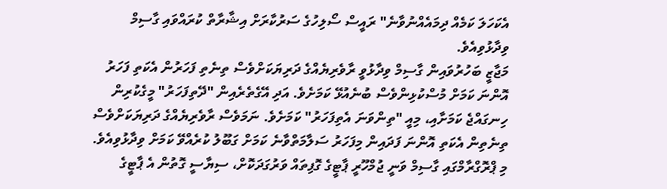އެކަހަލަ ކަމެއް ދިމައެއްނުވާނެ" ރައީސް ސޯލިހުގެ ސަރުކާރަށް އިޝާރާތް ކުރައްވައި ގާސިމް ވިދާޅުވިއެވެ.
މަޖާޒީ ބަހުރުވައިން ގާސިމް ވިދާޅުވީ ރާވެރިޔެއްގެ ދަރިޔަކަށްވެސް ތިނެތި ފަހަރުން އެކަތި ފަހަރު އޮންނަ ކަމަށް މުސްކުޅިންވެސް ބުނެއުޅޭ ކަމަށެވެ. އަދި އޭގެތެރެއިން "ދޭތިފަހަރު" މީގެކުރިން ހިނގައްޖެ ކަމަށާއި، މިއީ "ތިންވަނަ އެތިފަހަރު" ކަމަށެވެ. ނަމަވެސް ރާވެރިޔެއްގެ ދަރިޔަކަށްވެސް ތިނެތިން އެކަތި އޮންނަ ފަދައިން މިފަހަރު ސަލާމަތްވާނެ ކަމަށް ގަބޫލު ކުރެއްވޭ ކަމަށް ވިދާޅުވިއެވެ.
މި ޕްރޮގްރާމްގައި ގާސިމް ވަނީ ޖުމްހޫރީ ޕާޓީގެ ގޮފިތައް ވަރުގަދަކޮށް، ސިޔާސީ ގޮތުން އެ ޕާޓީގެ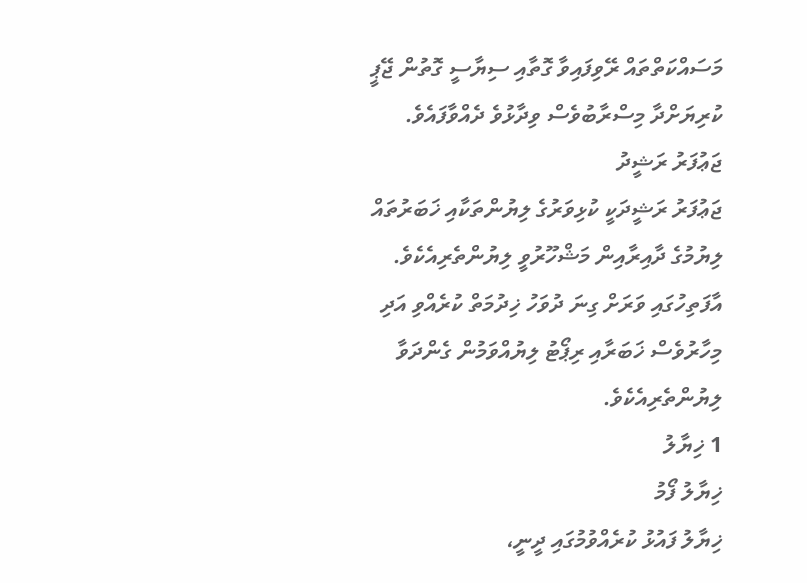މަސައްކަތްތައް ރޭވިފައިވާ ގޮތާއި ސިޔާސީ ގޮތުން ޖޭޕީ ކުރިޔަށްދާ މިސްރާބުވެސް ވިދާޅުވެ ދެއްވާފައެވެ.
ޖަޢުފަރު ރަޝީދު
ޖަޢުފަރު ރަޝީދަކީ ކުޅިވަރުގެ ލިޔުންތަކާއި ޚަބަރުތައް ލިޔުމުގެ ދާއިރާއިން މަޝްހޫރުވީ ލިޔުންތެރިއެކެވެ. އާފަތިހުގައި ވަރަށް ގިނަ ދުވަހު ޚިދުމަތް ކުރެއްވި އަދި މިހާރުވެސް ޚަބަރާއި ރިޕޯޓު ލިޔުއްވަމުން ގެންދަވާ ލިޔުންތެރިއެކެވެ.
1 ޚިޔާލު
ޚިޔާލު ފޯމު
ޚިޔާލު ފައުޅު ކުރެއްވުމުގައި ދީނީ،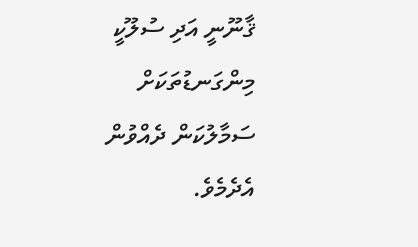ޤާނޫނީ އަދި ސުލޫކީ މިންގަނޑުތަކަށް ސަމާލުކަން ދެއްވުން އެދެމެވެ.